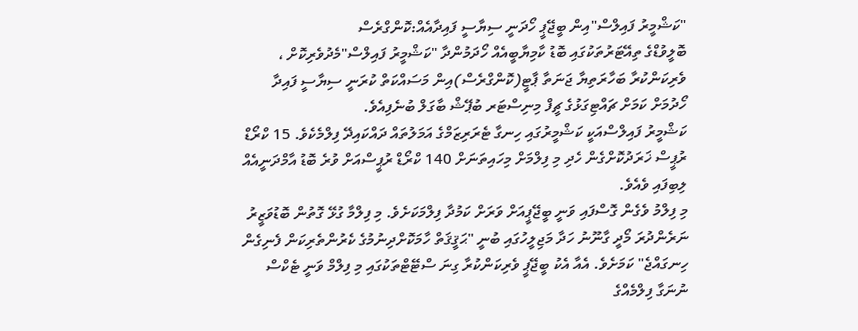"ކަޝްމީރު ފައިލްސް"އިން ބީޖޭޕީ ހޯދަނީ ސިޔާސީ ފައިދާއެއް:ކޮންގްރެސް
ބޮލީވުޑްގެ ތިއޭޓަރުތަކުގައި ބޮޑު ކާމިޔާބީއެއް ހޯދަމުންދާ "ކަޝްމީރު ފައިލްސް"މެދުވެރިކޮށް ، ވެރިކަންކުރާ ބަހާރަތިޔާ ޖަނަތާ ޕާޓީ(ކޮންގްރެސް)އިން މަސައްކަތް ކުރަނީ ސިޔާސީ ފައިދާ ހޯދުމަށް ކަމަށް ޗައްޓިގަޅުގެ ޗީފް މިނިސްޓަރ ބުޕޭޝް ބާގަލް ބުނެފިއެވެ.
ކަޝްމީރު ފައިލްސްއަކީ ކަޝްމީރުގައި ހިނގާ ޓެރަރިޒަމްގެ އަމަލުތައް ދައްކައިދޭ ފިލްމެކެވެ. 15 ކްރޯޑް ރުޕީސް ޚަރަދުކޮށްގެން ހެދި މި ފިލްމަށް މިހައިތަނަށް 140 ކްރޯޑް ރުޕީސްއަށް ވުރެ ބޮޑު އާމްދަނީއެއް ލިބިފައި ވެއެވެ.
މި ފިލްމު ވެގެން ގޮސްފައި ވަނީ ބީޖޭޕީއަށް ވަރަށް ކަމުދާ ފިލްމަކަށެވެ. މި ފިލްމާ ގުޅޭ ގޮތުން ބޮޑުވަޒީރު ނަރެންދުރަ މޯދީ ގާނޫނު ހަދާ މަޖިލީހުގައި ބުނީ "ޙަޤީޤަތް ހާމަކޮށްދިނުމުގެ ކެރުންތެރިކަން ފެނިގެން ހިނގައްޖެ" ކަމަށެވެ. އެއާ އެކު ބީޖޭޕީ ވެރިކަންކުރާ ގިނަ ސްޓޭޓްތަކުގައި މި ފިލްމް ވަނީ ޓެކްސް ނުނަގާ ފިލްމެއްގެ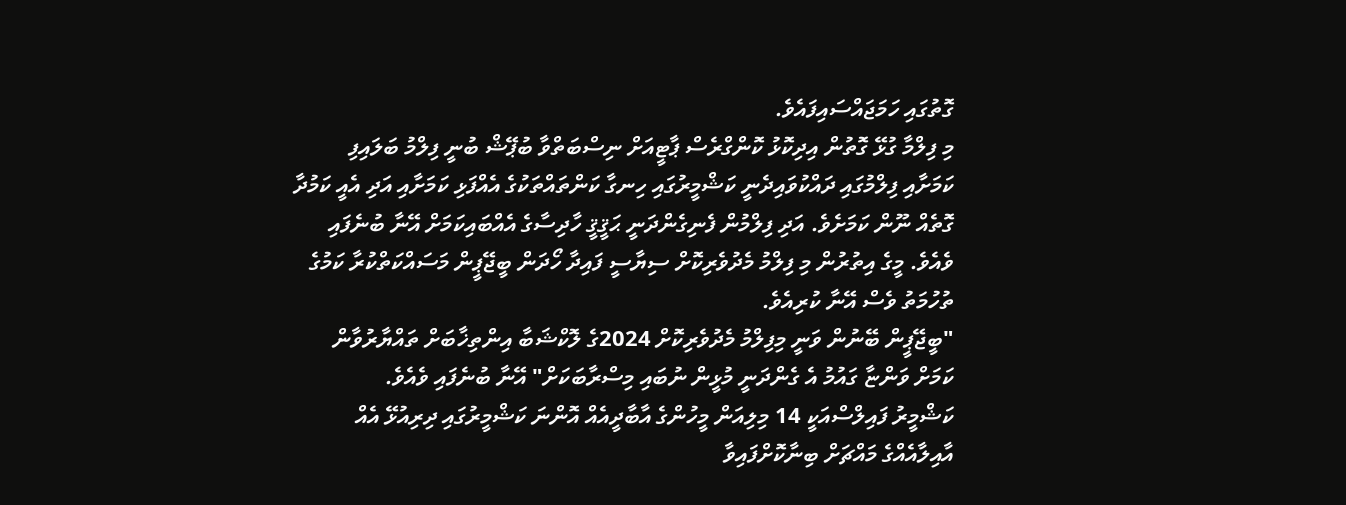ގޮތުގައި ހަމަޖައްސައިފައެވެ.
މި ފިލްމާ ގުޅޭ ގޮތުން އިދިކޮޅު ކޮންގްރެސް ޕާޓީއަށް ނިސްބަތްވާ ބުޕޭޝް ބުނީ ފިލްމު ބަލައިފި ކަމަށާއި ފިލްމުގައި ދައްކުވައިދެނީ ކަޝްމީރުގައި ހިނގާ ކަންތައްތަކުގެ އެއްފަޅި ކަމަށާއި އަދި އެއީ ކަމުދާ ގޮތެއް ނޫން ކަމަށެވެ. އަދި ފިލްމުން ފެނިގެންދަނީ ޙަޤީޤީ ހާދިސާގެ އެއްބައިކަމަށް އޭނާ ބުނެފައި ވެއެވެ. މީގެ އިތުރުން މި ފިލްމު މެދުވެރިކޮށް ސިޔާސީ ފައިދާ ހޯދަން ބީޖޭޕީން މަސައްކަތްކުރާ ކަމުގެ ތުހުމަތު ވެސް އޭނާ ކުރިއެވެ.
"ބީޖޭޕީން ބޭނުން ވަނީ މިފިލްމު މެދުވެރިކޮށް 2024ގެ ލޮކްޝަބާ އިންތިޚާބަށް ތައްޔާރުވާން ކަމަށް ވަންޏާ ގައުމު އެ ގެންދަނީ މުޅީން ނުބައި މިސްރާބަކަށް" އޭނާ ބުނެފައި ވެއެވެ.
ކަޝްމީރު ފައިލްސްއަކީ 14 މިލިއަން މީހުންގެ އާބާދީއެއް އޮންނަ ކަޝްމީރުގައި ދިރިއުޅޭ އެއް އާއިލާއެއްގެ މައްޗަށް ބިނާކޮށްފައިވާ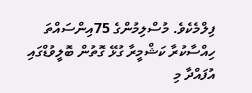ފިލްމެކެވެ. މުސްލިމުންގެ 75އިންސައްތަ ހިއްސާކުރާ ކަޝްމީރާ ގުޅޭ ގޮތުން ބޮލީވުޑްގައި އުފައްދާ މި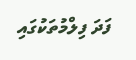ފަދަ ފިލްމުތަކުގައި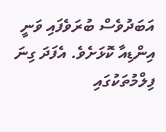އަބަދުވެސް ބުރަވެފައި ވަނީ އިންޑިއާ ކޮޅަށެވެ. އެފަދަ ގިނަ ފިލްމުތަކުގައި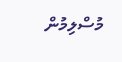މުސްލިމުން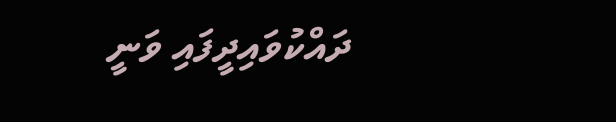ދައްކުވައިދީފައި ވަނީ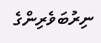ނިރުބަވެރިންގެ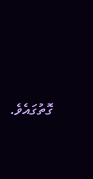ގޮތުގައެވެ.